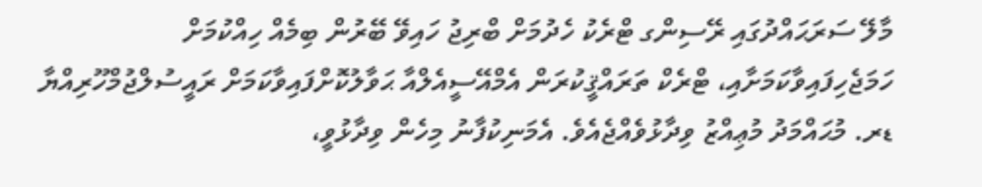މާލޭ ސަރަޙައްދުގައި ރޭސިންގ ޓްރެކު ހެދުމަށް ބްރިޖު ހައިވޭ ބޭރުން ބިމެއް ހިއްކުމަށް ހަމަޖެހިފައިވާކަމަށާއި، ޓްރެކް ތަރައްޤީކުރަން އެމްއޭސީއެލްއާ ޙަވާލުކޮށްފައިވާކަމަށް ރައީސުލްޖުމްހޫރިއްޔާ ޑރ. މުޙައްމަދު މުޢިއްޒު ވިދާޅުވެއްޖެއެވެ. އެމަނިކުފާނު މިހެން ވިދާޅުވީ،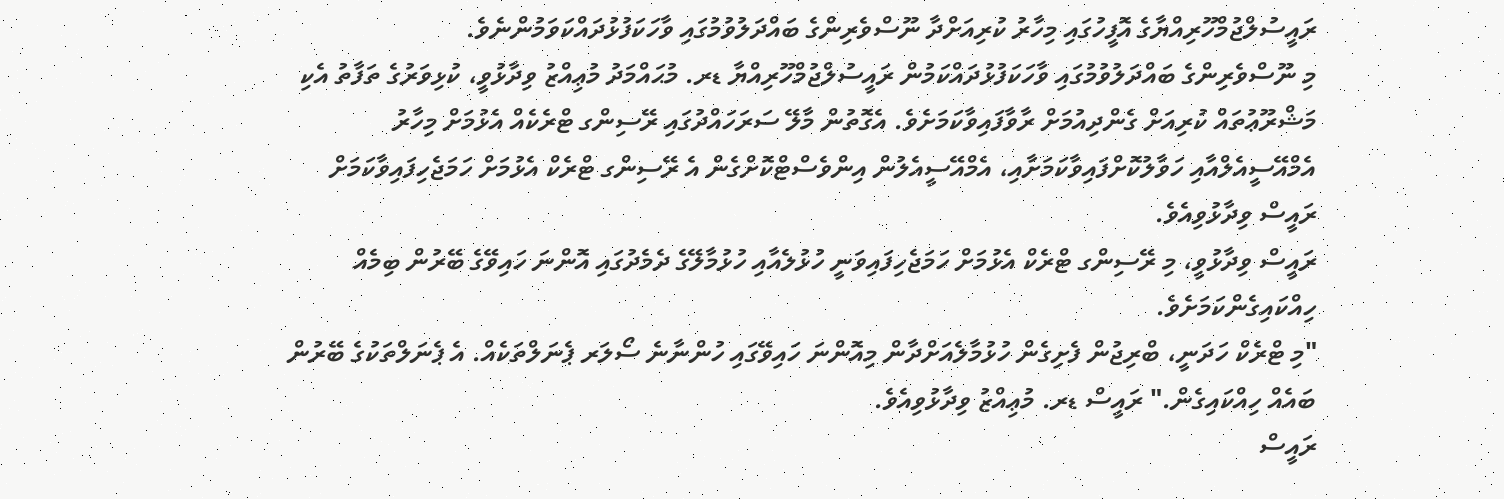ރައީސުލްޖުމްހޫރިއްޔާގެ އޮފީހުގައި މިހާރު ކުރިއަށްދާ ނޫސްވެރިންގެ ބައްދަލުވުމުގައި ވާހަކަފުޅުދައްކަވަމުންނެވެ.
މި ނޫސްވެރިންގެ ބައްދަލުވުމުގައި ވާހަކަފުޅުދައްކަމުން ރައީސުލްޖުމްހޫރިއްޔާ ޑރ. މުޙައްމަދު މުޢިއްޒު ވިދާޅުވީ، ކުޅިވަރުގެ ތަފާތު އެކި މަޝްރޫޢުތައް ކުރިއަށް ގެންދިއުމަށް ރާވާފައިވާކަމަށެވެ. އެގޮތުން މާލޭ ސަރަހައްދުގައި ރޭސިންގ ޓްރެކެއް އެޅުމަށް މިހާރު އެމްއޭސީއެލްއާއި ހަވާލުކޮށްފައިވާކަމަށާއި، އެމްއޭސީއެލުން އިންވެސްޓްކޮށްގެން އެ ރޭސިންގ ޓްރެކް އެޅުމަށް ހަމަޖެހިފައިވާކަމަށް ރައީސް ވިދާޅުވިއެވެ.
ރައީސް ވިދާޅުވީ، މި ރޭސިންގ ޓްރެކް އެޅުމަށް ހަމަޖެހިފައިވަނީ ހުޅުލެއާއި ހުޅުމާލޭގެ ދެމެދުގައި އޮންނަ ހައިވޭގެ ބޭރުން ބިމެއް ހިއްކައިގެންކަމަށެވެ.
"މި ޓްރެކް ހަދަނީ، ބްރިޖުން ފެށިގެން ހުޅުމާލެއަށްދާން މިއޮންނަ ހައިވޭގައި ހުންނާނެ ސޯލަރ ޕެނަލްތަކެއް. އެ ޕެނަލްތަކުގެ ބޭރުން ބައެއް ހިއްކައިގެން." ރައީސް ޑރ. މުޢިއްޒު ވިދާޅުވިއެވެ.
ރައީސް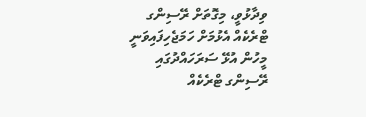ވިދާޅުވީ، މިގޮތަށް ރޭސިންގ ޓްރެކެއް އެޅުމަށް ހަމަޖެހިފައިވަނީ މީހުން އުޅޭ ސަރަހައްދުގައި ރޭސިންގ ޓްރެކެއް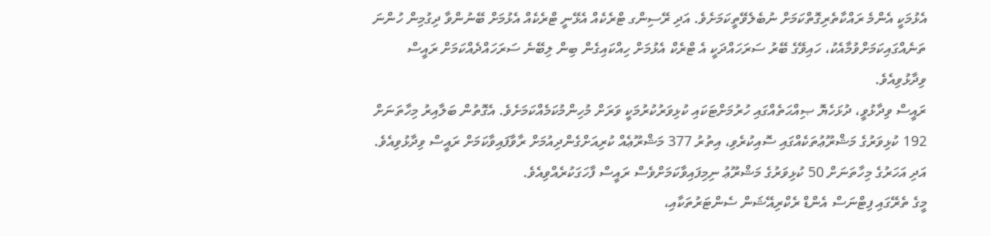އެޅުމަކީ އެންމެ ރައްކާތެރިގޮތްކަމަށް ނުބެލެވޭތީކަމަށެވެ. އަދި ރޭސިންގ ޓްރެކެއް އެޅޭނީ ޓްރެކެއް އެޅުމަށް ބޭނުންވާ ދިގުމިން ހުންނަ ތަނެއްގައިކަމަށްވުމާއެކު، ހައިވޭގެ ބޭރު ސަރަހައްދަކީ އެ ޓްރެކް އެޅުމަށް ހިއްކައިގެން ބިން ލިބޭނެ ސަރަހައްދެއްކަމަށް ރައީސް ވިދާޅުވިއެވެ.
ރައީސް ވިދާޅުވީ، ދުޅަހެޔޮ ޞިއްޙަތެއްގައި ހުރުމަށްޓަކައި ކުޅިވަރުކުރުމަކީ ވަރަށް މުހިންމުކަމެއްކަމަށެވެ. އެގޮތުން ބަލާއިރު މިހާތަނަށް 192 ކުޅިވަރުގެ މަޝްރޫޢުތަކެއްގައި ސޮއިކުރެވި، އިތުރު 377 މަޝްރޫޢެއް ކުރިއަށްގެންދިއުމަށް ރާވާފައިވާކަމަށް ރައީސް ވިދާޅުވިއެވެ. އަދި އަހަރުގެ މިހާތަނަށް 50 ކުޅިވަރުގެ މަޝްރޫޢު ނިމިފައިވާކަމަށްވެސް ރައީސް ފާހަގަކުރެއްވިއެވެ.
މީގެ ތެރޭގައި ފިޓްނަސް އެންޑް ރެކްރިއޭޝަން ސެންޓަރުތަކާއި،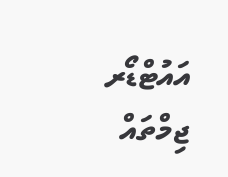އައުޓްޑޯރ ޖިމްތައް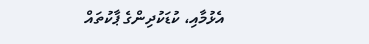އެޅުމާއި، ކުޑަކުދިންގެ ޕާކުތައް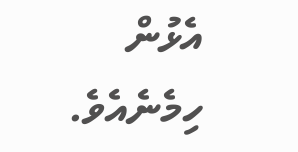އެޅުން ހިމެނެއެވެ.